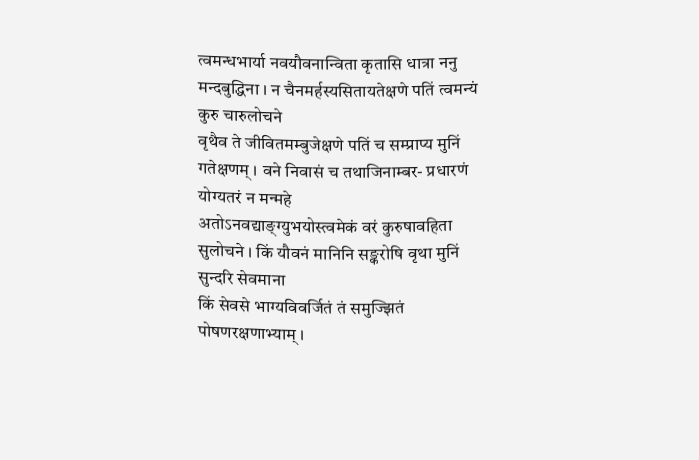त्वमन्धभार्या नवयौवनान्विता कृतासि धात्रा ननु मन्दबुद्धिना । न चैनमर्हस्यसितायतेक्षणे पतिं त्वमन्यं कुरु चारुलोचने
वृथैव ते जीवितमम्बुजेक्षणे पतिं च सम्प्राप्य मुनिं गतेक्षणम् । वने निवासं च तथाजिनाम्बर- प्रधारणं योग्यतरं न मन्महे
अतोऽनवद्याङ्ग्युभयोस्त्वमेकं वरं कुरुषावहिता सुलोचने । किं यौवनं मानिनि सङ्करोषि वृथा मुनिं सुन्दरि सेवमाना
किं सेवसे भाग्यविवर्जितं तं समुज्झितं पोषणरक्षणाभ्याम् ।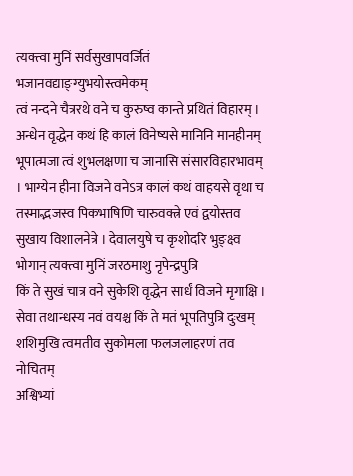त्यक्त्वा मुनिं सर्वसुखापवर्जितं भजानवद्याङ्ग्युभयोस्त्वमेकम्
त्वं नन्दने चैत्ररथे वने च कुरुष्व कान्ते प्रथितं विहारम् । अन्धेन वृद्धेन कथं हि कालं विनेष्यसे मानिनि मानहीनम्
भूपात्मजा त्वं शुभलक्षणा च जानासि संसारविहारभावम् । भाग्येन हीना विजने वनेऽत्र कालं कथं वाहयसे वृथा च
तस्माद्भजस्व पिकभाषिणि चारुवक्त्रे एवं द्वयोस्तव सुखाय विशालनेत्रे । देवालयुषे च कृशोदरि भुङ्क्ष्व भोगान् त्यक्त्वा मुनिं जरठमाशु नृपेन्द्रपुत्रि
किं ते सुखं चात्र वने सुकेशि वृद्धेन सार्धं विजने मृगाक्षि । सेवा तथान्धस्य नवं वयश्च किं ते मतं भूपतिपुत्रि दुःखम्
शशिमुखि त्वमतीव सुकोमला फलजलाहरणं तव नोचितम्
अश्विभ्यां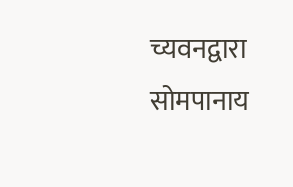च्यवनद्वारा सोमपानाय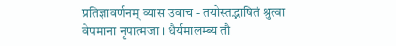प्रतिज्ञावर्णनम् व्यास उवाच - तयोस्तद्भाषितं श्रुत्वा वेपमाना नृपात्मजा । धैर्यमालम्ब्य तौ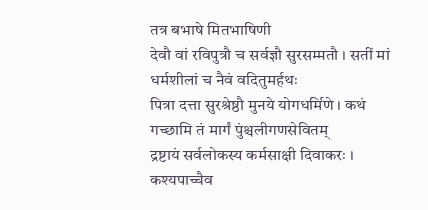तत्र बभाषे मितभाषिणी
देवौ वां रविपुत्रौ च सर्वज्ञौ सुरसम्मतौ । सतीं मां धर्मशीलां च नैवं वदितुमर्हथः
पित्रा दत्ता सुरश्रेष्ठौ मुनये योगधर्मिणे । कथं गच्छामि तं मार्गं पुंश्चलीगणसेवितम्
द्रष्टायं सर्वलोकस्य कर्मसाक्षी दिवाकरः । कश्यपाच्चैव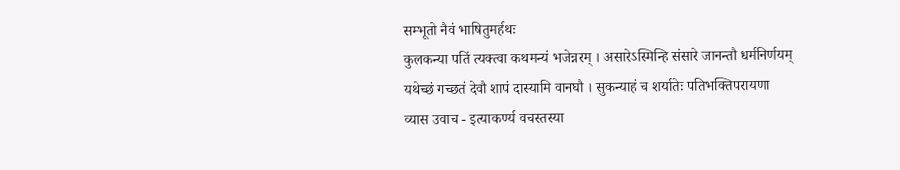सम्भूतो नैवं भाषितुमर्हथः
कुलकन्या पतिं त्यक्त्वा कथमन्यं भजेन्नरम् । असारेऽस्मिन्हि संसारे जानन्तौ धर्मनिर्णयम्
यथेच्छं गच्छतं देवौ शापं दास्यामि वानघौ । सुकन्याहं च शर्यातेः पतिभक्तिपरायणा
व्यास उवाच - इत्याकर्ण्य वचस्तस्या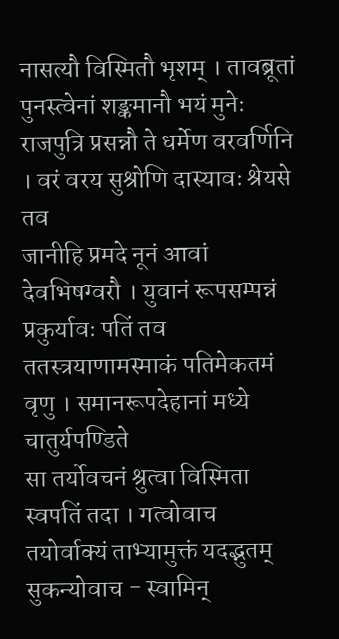नासत्यौ विस्मितौ भृशम् । तावब्रूतां पुनस्त्वेनां शङ्कमानौ भयं मुनेः
राजपुत्रि प्रसन्नौ ते धर्मेण वरवर्णिनि । वरं वरय सुश्रोणि दास्यावः श्रेयसे तव
जानीहि प्रमदे नूनं आवां देवभिषग्वरौ । युवानं रूपसम्पन्नं प्रकुर्यावः पतिं तव
ततस्त्रयाणामस्माकं पतिमेकतमं वृणु । समानरूपदेहानां मध्ये चातुर्यपण्डिते
सा तर्योवचनं श्रुत्वा विस्मिता स्वपतिं तदा । गत्वोवाच तयोर्वाक्यं ताभ्यामुक्तं यदद्भुतम्
सुकन्योवाच - स्वामिन्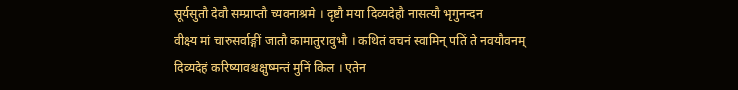सूर्यसुतौ देवौ सम्प्राप्तौ च्यवनाश्रमे । दृष्टौ मया दिव्यदेहौ नासत्यौ भृगुनन्दन
वीक्ष्य मां चारुसर्वाङ्गीं जातौ कामातुरावुभौ । कथितं वचनं स्वामिन् पतिं ते नवयौवनम्
दिव्यदेहं करिष्यावश्चक्षुष्मन्तं मुनिं किल । एतेन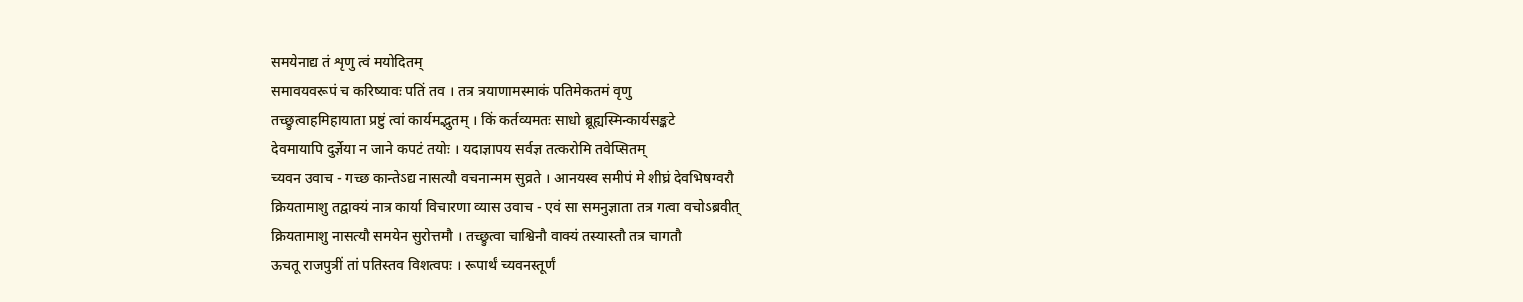समयेनाद्य तं शृणु त्वं मयोदितम्
समावयवरूपं च करिष्यावः पतिं तव । तत्र त्रयाणामस्माकं पतिमेकतमं वृणु
तच्छ्रुत्वाहमिहायाता प्रष्टुं त्वां कार्यमद्भुतम् । किं कर्तव्यमतः साधो ब्रूह्यस्मिन्कार्यसङ्कटे
देवमायापि दुर्ज्ञेया न जाने कपटं तयोः । यदाज्ञापय सर्वज्ञ तत्करोमि तवेप्सितम्
च्यवन उवाच - गच्छ कान्तेऽद्य नासत्यौ वचनान्मम सुव्रते । आनयस्व समीपं मे शीघ्रं देवभिषग्वरौ
क्रियतामाशु तद्वाक्यं नात्र कार्या विचारणा व्यास उवाच - एवं सा समनुज्ञाता तत्र गत्वा वचोऽब्रवीत्
क्रियतामाशु नासत्यौ समयेन सुरोत्तमौ । तच्छ्रुत्वा चाश्विनौ वाक्यं तस्यास्तौ तत्र चागतौ
ऊचतू राजपुत्रीं तां पतिस्तव विशत्वपः । रूपार्थं च्यवनस्तूर्णं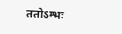ततोऽम्भः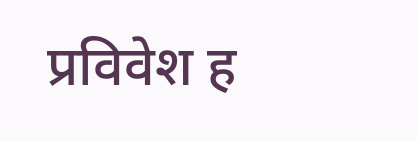प्रविवेश ह